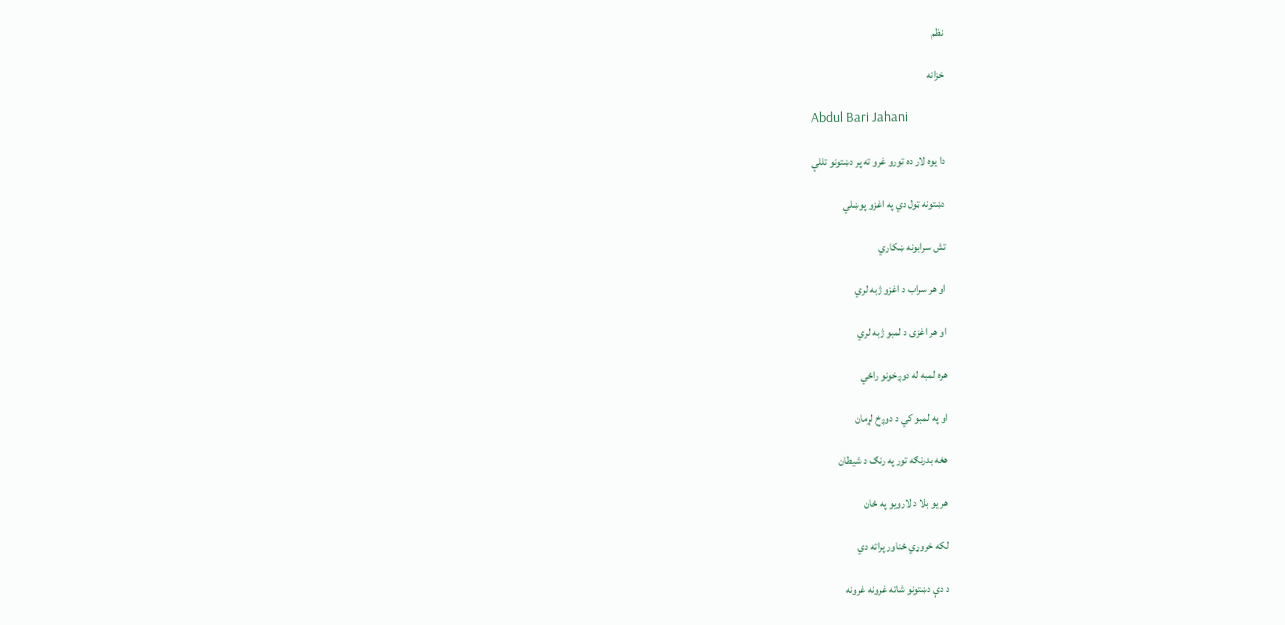نظم

خزانه

Abdul Bari Jahani

دا يوه لار ده تورو غرو ته پر دښتونو تللې

دښتونه ټول دي په اغزو پوښلي

تش سرابونه ښكاري

او هر سراب د اغزو ژبه لري

او هر اغزى د لمبو ژبه لري

هره لمبه له دوږخونو راځي

او په لمبو كي د دوږخ لړمان

هغه بدرنګه تور په رنګ د شيطان

هر يو بلا د لارويو په ځان

لكه خروړي ځناور پراته دي

د دې دښتونو شاته غرونه غرونه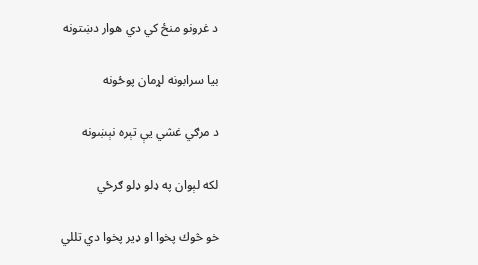د غرونو منځ كي دي هوار دښتونه

بيا سرابونه لړمان پوځونه

د مرګي غشي يې تېره نېښونه

لكه لېوان په ډلو ډلو ګرځي

خو څوك پخوا او ډير پخوا دي تللي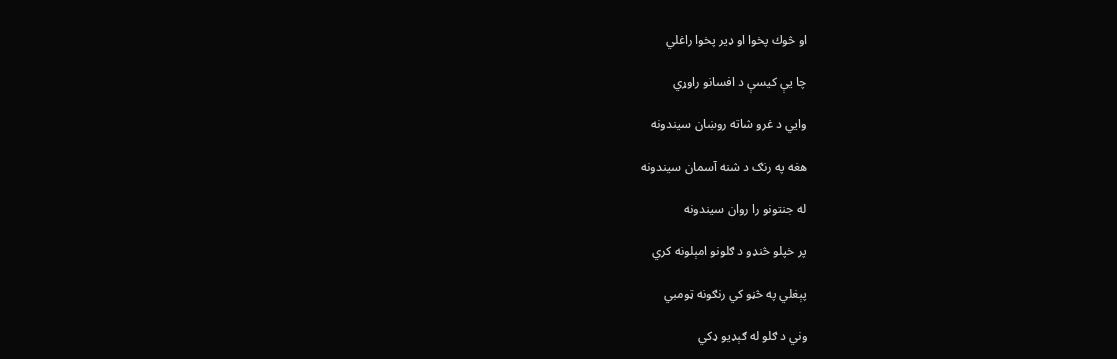او څوك پخوا او ډير پخوا راغلي

چا يې كيسې د افسانو راوړي

وايي د غرو شاته روښان سيندونه

هغه په رنګ د شنه آسمان سيندونه

له جنتونو را روان سيندونه

پر خپلو څنډو د ګلونو امېلونه كري

پېغلي په څڼو كي رنګونه ټومبي

وني د ګلو له ګېډيو ډكي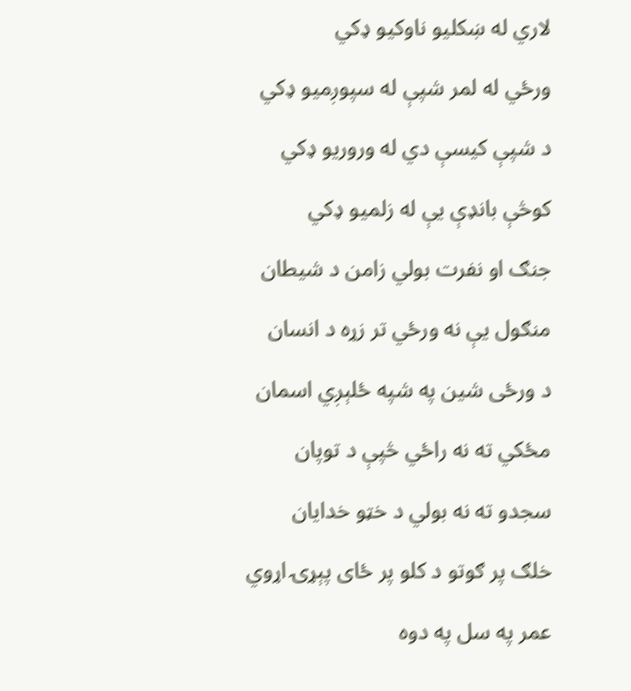لاري له ښكليو ناوكيو ډكي

ورځي له لمر شپې له سپوږميو ډكي

د شپې كيسې دي له وروريو ډكي

كوڅې بانډې يې له زلميو ډكي

جنګ او نفرت بولي زامن د شيطان

منګول يې نه ورځي تر زړه د انسان

د ورځى شين په شپه ځلېږي اسمان

مځكي ته نه راځي څپې د توپان

سجدو ته نه بولي د خټو خدايان

خلګ پر ګوتو د كلو پر ځاى پېړۍ اړوي

عمر په سل په دوه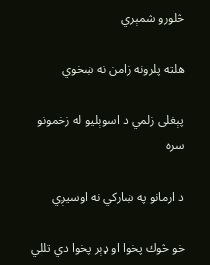څلورو شمېري

هلته پلرونه زامن نه ښخوي

پېغلى زلمي د اسوېليو له زخمونو سره

د ارمانو په ښاركي نه اوسيږي

خو څوك پخوا او ډېر پخوا دي تللي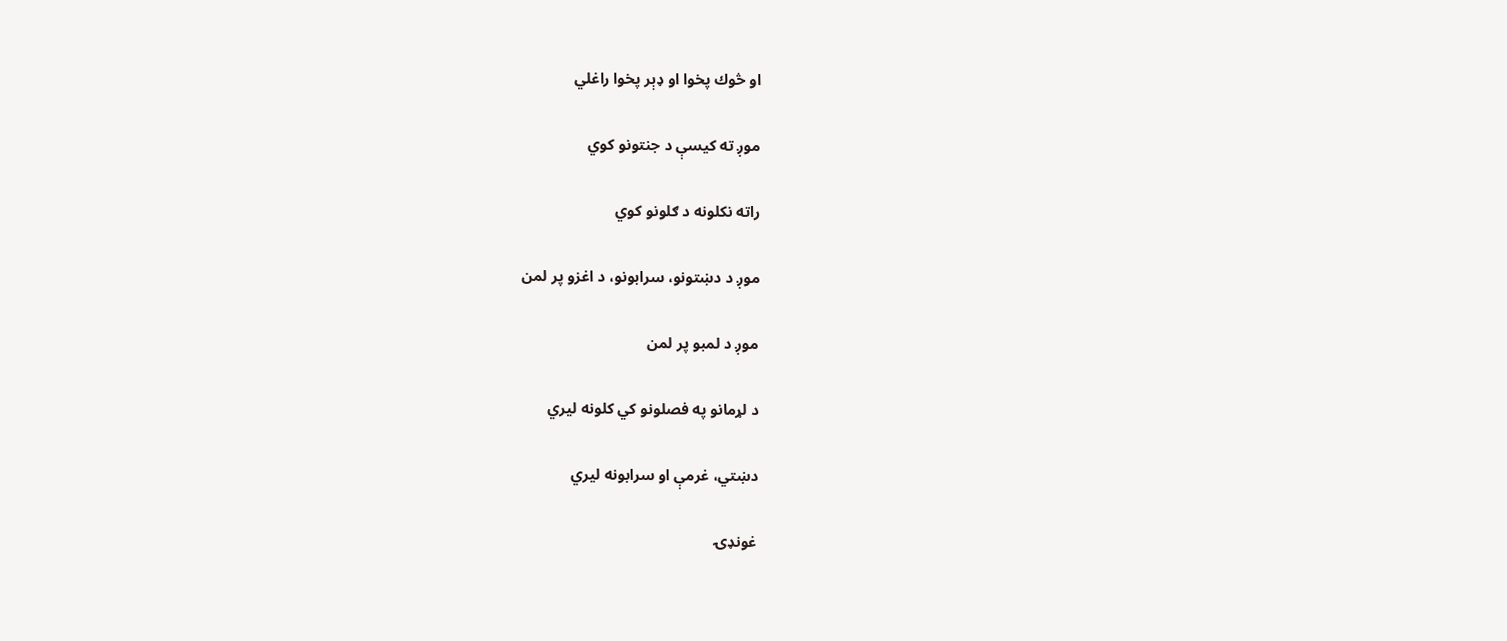او څوك پخوا او ډېر پخوا راغلي

موږ ته كيسې د جنتونو كوي

راته نكلونه د ګلونو كوي

موږ د دښتونو، سرابونو، د اغزو پر لمن

موږ د لمبو پر لمن

د لړمانو په فصلونو كي كلونه ليري

دښتي، غرمې او سرابونه ليري

غونډۍ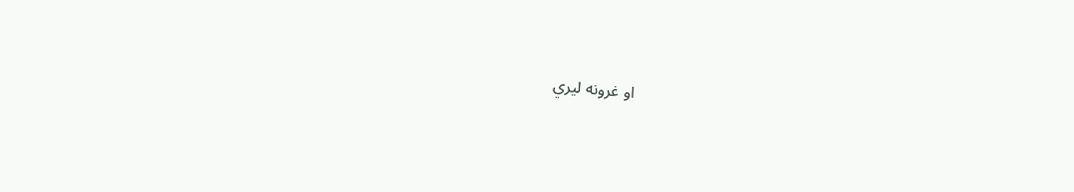او غرونه ليري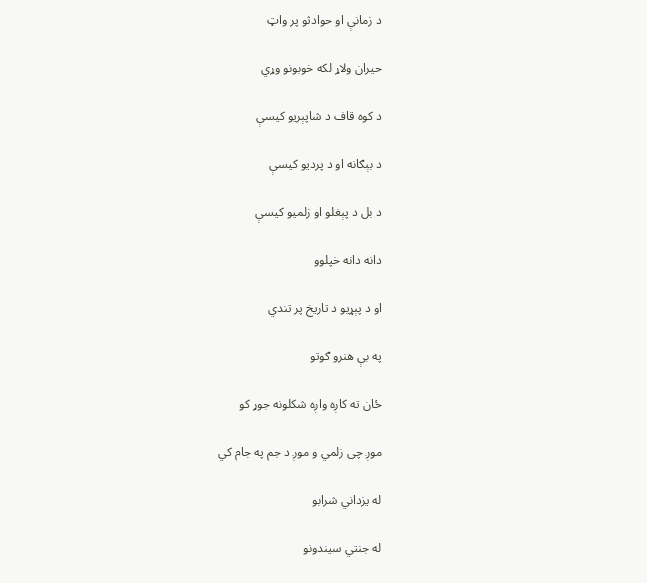د زمانې او حوادثو پر واټ

حيران ولاړ لكه خوبونو وړي

د كوه قاف د شاپېريو كيسې

د بېګانه او د پرديو كيسې

د بل د پېغلو او زلميو كيسې

دانه دانه خپلوو

او د پېړيو د تاريخ پر تندي

په بې هنرو ګوتو

ځان ته كاږه واږه شكلونه جوړ كو

موږ چى زلمي و موږ د جم په جام كي

له يزداني شرابو

له جنتي سيندونو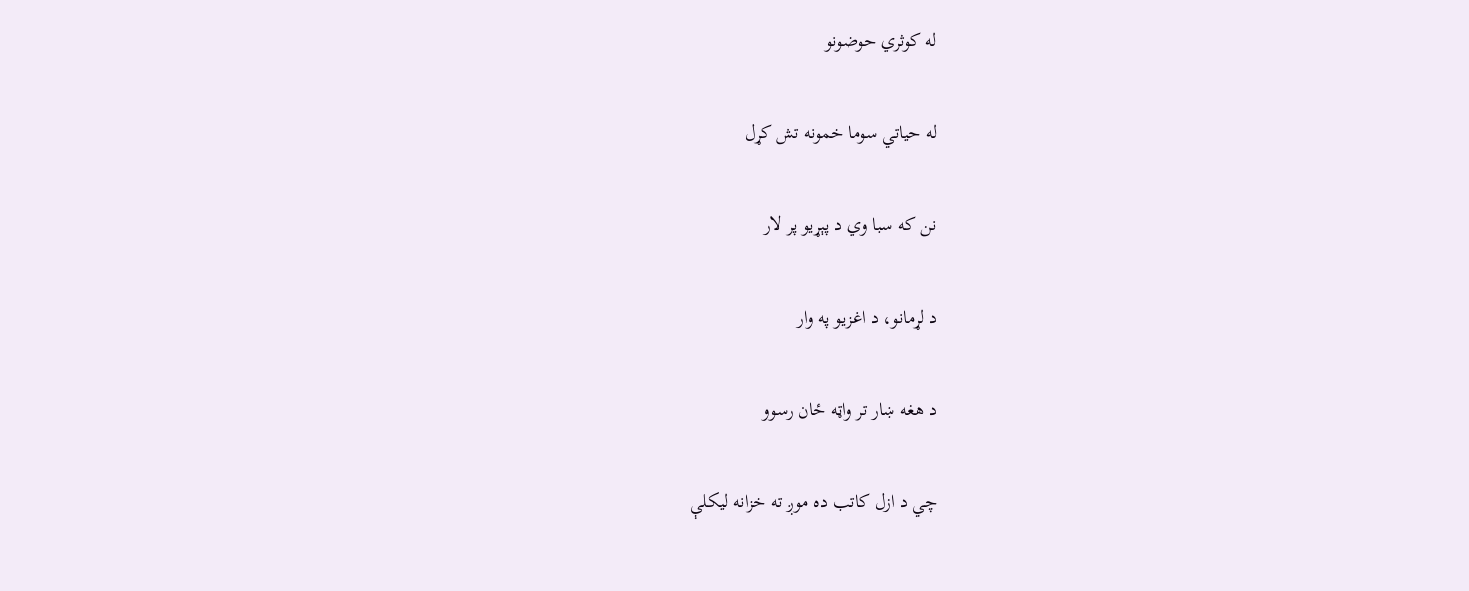له كوثري حوضونو

له حياتي سوما خمونه تش كړل

نن كه سبا وي د پېړيو پر لار

د لړمانو، د اغزيو په وار

د هغه ښار تر واټه ځان رسوو

چي د ازل كاتب ده موږ ته خزانه ليكلې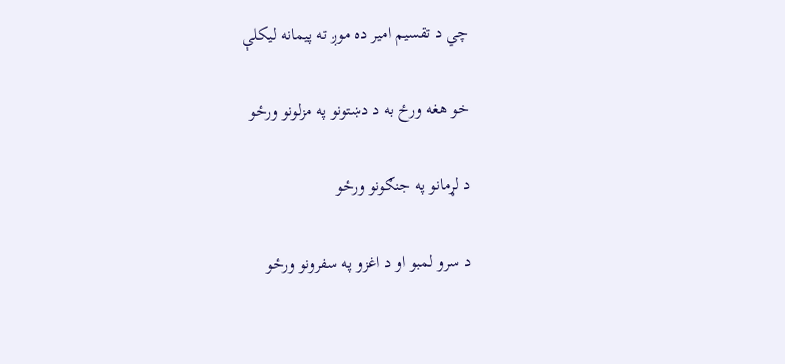چي د تقسيم امير ده موږ ته پيمانه ليكلې

خو هغه ورځ به د دښتونو په مزلونو ورځو

د لړمانو په جنګونو ورځو

د سرو لمبو او د اغزو په سفرونو ورځو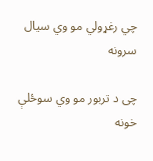چي رغړولي مو وي سيال سرونه

چى د تربور مو وي سوځلې خونه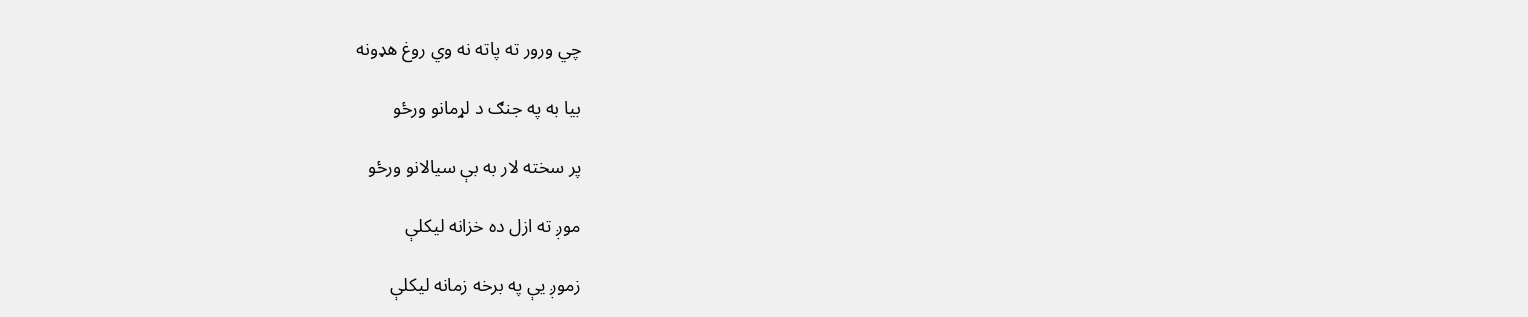چي ورور ته پاته نه وي روغ هډونه

بيا به په جنګ د لړمانو ورځو

پر سخته لار به بې سيالانو ورځو

موږ ته ازل ده خزانه ليكلې

زموږ يې په برخه زمانه ليكلې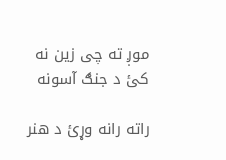موږ ته چى زين نه كئ د جنګ آسونه

راته رانه وړئ د هنر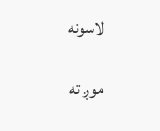لاسونه

موږ ته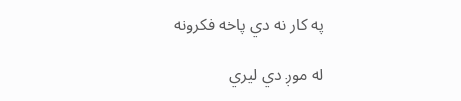په كار نه دي پاخه فكرونه

له موږ دي ليري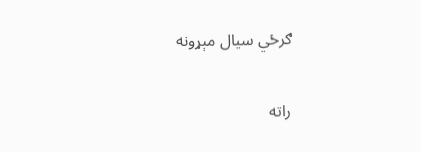ګرځي سيال مېړونه

راته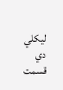ليكلي دي قسمت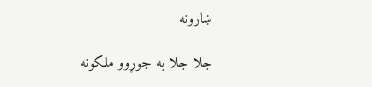ښارونه

جلا جلا به جوړوو ملكونه